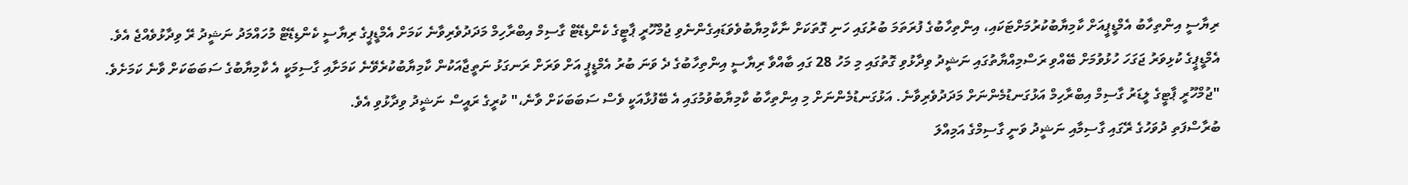ރިޔާސީ އިންތިހާބު އެމްޑީޕީއަށް ކާމިޔާބުކުރުމަށްޓަކައި، އިންތިހާބުގެ ފުރަތަމަ ބުރުގައި ހަނި ގޮތަކަށް ނާކާމިޔާބުވެވަޑައިގެންނެވި ޖުމްހޫރީ ޕާޓީގެ ކެންޑިޑޭޓް ގާސިމް އިބްރާހިމް މަދަދުވެރިވާނެ ކަމަށް އެމްޑީޕީގެ ރިޔާސީ ކެންޑިޑޭޓް މުހައްމަދު ނަޝީދު ރޭ ވިދާޅުވެއްޖެ އެވެ.
އެމްޑީޕީގެ ކުޅިވަރު ޖަގަހަ ހުޅުވުމަށް ބޭއްވި ރަސްމިއްޔާތުގައި ނަޝީދު ވިދާޅުވި ގޮތުގައި މި މަހު 28 ގައި ބާއްވާ ރިޔާސީ އިންތިހާބުގެ ދެ ވަނަ ބުރު އެމްޑީޕީ އަށް ވަރަށް ރަނގަޅު ނަތީޖާއަކުން ކާމިޔާބުކުރެވޭނެ ކަމަށާއި ގާސިމަކީ އެ ކާމިޔާބުގެ ސަބަބަކަށް ވާނެ ކަމަށެވެ.
"ޖުމްހޫރީ ޕާޓީގެ ލީޑަރު ގާސިމް އިބްރާހިމް އަޅުގަނޑުމެންނަށް މަދަދުވެރިވާނެ. އަޅުގަނޑުމެންނަށް މި އިންތިހާބު ކާމިޔާބުވުމުގައި އެ ބޭފުޅާއަކީ ވެސް ސަބަބަކަށް ވާނެ،" ކުރީގެ ރައީސް ނަޝީދު ވިދާޅުވި އެވެ.
ބުރާސްފަތި ދުވަހުގެ ރޭގައި ގާސިމާއި ނަޝީދު ވަނީ ގާސިމްގެ އަމިއްލަ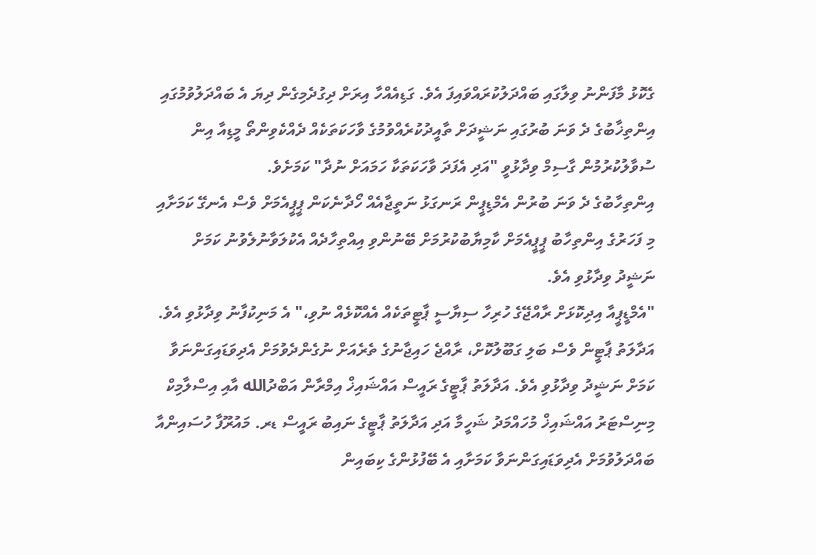ގެކޮޅު މާފަންނު ވިލާގައި ބައްދަލުކުރައްވައިފަ އެވެ. ގަޑިއެއްހާ އިރަށް ދިގުދެމިގެން ދިޔަ އެ ބައްދަލުވުމުގައި އިންތިޚާބުގެ ދެ ވަނަ ބުރުގައި ނަޝީދަށް ތާއީދުކުރެއްވުމުގެ ވާހަކަތަކެއް ދެއްކެވިންތޯ މީޑިއާ އިން ސުވާލުކުރުމުން ގާސިމް ވިދާޅުވީ "އަދި އެފަދަ ވާހަކަތަކާ ހަމައަށް ނުދާ" ކަމަށެވެ.
އިންތިހާބުގެ ދެ ވަނަ ބުރުން އެމްޑިޕީން ރަނގަޅު ނަތީޖާއެއް ހޯދާނެކަން ޕީޕީއެމަށް ވެސް އެނގޭ ކަމަށާއި މި ފަހަރުގެ އިންތިހާބު ޕީޕީއެމަށް ކާމިޔާބުކުރުމަށް ބޭނުންވި އިއްތިހާދެއް އެކުލަވާނުލެވުނު ކަމަށް ނަޝީދު ވިދާޅުވި އެވެ.
"އެމްޑީޕީއާ އިދިކޮޅަށް ރާއްޖޭގެ ހުރިހާ ސިޔާސީ ޕާޓީތަކެއް އެއްކޮޅެއް ނުވި،" އެ މަނިކުފާނު ވިދާޅުވި އެވެ.
އަދާލަތު ޕާޓީން ވެސް ބަލި ގަބޫލުކޮށް، ރާއްޖެ ހައިޖާނުގެ ތެރެއަށް ނުގެންދެވުމަށް އެދިވަޑައިގަންނަވާ ކަމަށް ނަޝީދު ވިދާޅުވި އެވެ. އަދާލަތު ޕާޓީގެ ރައީސް އައްޝައިޚް އިމްރާން އަބްދުالله އާއި އިސްލާމިކް މިނިސްޓަރު އައްޝައިޚް މުހައްމަދު ޝަހީމާ އަދި އަދާލަތު ޕާޓީގެ ނައިބު ރައީސް ޑރ. މައުރޫފާ ހުސައިންއާ ބައްދަލުވުމަށް އެދިވަޑައިގަންނަވާ ކަމަށާއި އެ ބޭފުޅުންގެ ކިބައިން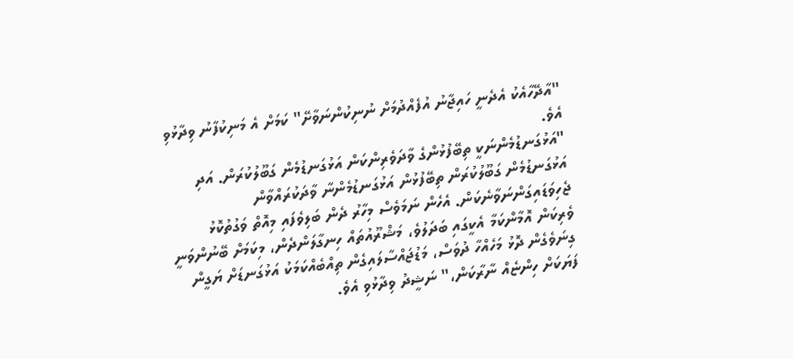"އާދޭހާއެކު އެދެނީ ހައިޖާނު އުފެއްދުމަށް ނުނިކުންނަވާށޭ" ކަމަށް އެ މަނިކުފާނު ވިދާޅުވި އެވެ.
"އަޅުގަނޑުމެންނަކީ ތިބޭފުޅުންގެ ވާދަވެރިންކަން އަޅުގަނޑުމެން ގަބޫލުކުރަން. އަދި އަޅުގަނޑުމެން ގަބޫލުކުރަން ތިބޭފުޅުން އަޅުގަނޑުމެންނާ ވާދަކުރައްވާން ޖެހިވަޑައިގަންނަވާނެކަން. އެހެން ނަމަވެސް މިހާރު ދެން ބަލިވެފައި މިއޮތް ވަގުތުކޮޅު ވެރިކަން އޮމާންކަމާ އެކީގައި ބަދަލުވެ، މަޝްރޫއުތައް ހިނގާލަންދެން، މިކަމަށް ބޭނުންވަނީ ގިނަވެގެން ދޮޅު މަހެއްހާ ދުވަސް، މަޑުޖައްސާލައިގެން ތިއްބެއްކަމަކު އަޅުގަނޑަށް ޔަގީން ފަޔަކަށް ހިންޏެއް ނާރާކަން،" ނަޝީދު ވިދާޅުވި އެވެ.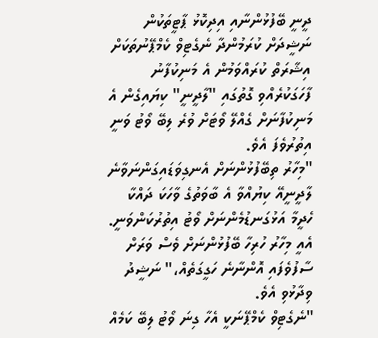ދީނީ ބޭފުޅުންނާއި އިދިކޮޅު ޕާޓީތަކުން ނަޝީދަށް ކުރަމުންދާ ނެގެޓިވް ކެމްޕޭނުތަކަށް އިޝާރަތް ކުރައްވަމުން އެ މަނިކުފާނު ފާހަގަކުރެއްވި ގޮތުގައި "ލާދީނީ" ކިޔައިގެން އެ މަނިކުފާނަށް ގެއްލޭ ވޯޓަށް ވުރެ ލިބޭ ވޯޓު ވަނީ އިތުރުވެފަ އެވެ.
"މިހާރު ތިބޭފުޅުންނަށް އެނގިވަޑައިގަންނަވާނެ ލާދީނީއޭ ކިޔުއްވާ އެ ބާވަތުގެ ވާހަކަ ދައްކާ ހެދީމާ އަޅުގަނޑުމެންނަށް ވޯޓު އިތުރުކަންވަނީ. އެއީ މިހާރު ހުރިހާ ބޭފުޅުންނަށް ވެސް ވަރަށް ސާފުވެފައި އޮންނާނެ ހަގީގަތެއް،" ނަޝީދު ވިދާޅުވި އެވެ.
"ނެގެޓިވް ކެމްޕޭނަކީ އެހާ ގިނަ ވޯޓު ލިބޭ ކަމެއް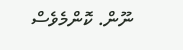ނޫން. ކޮންމެވެސް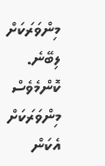މިންވަރަކަށް ލިބޭނެ. ކޮންމެވެސް މިންވަރަކަށް އެކަން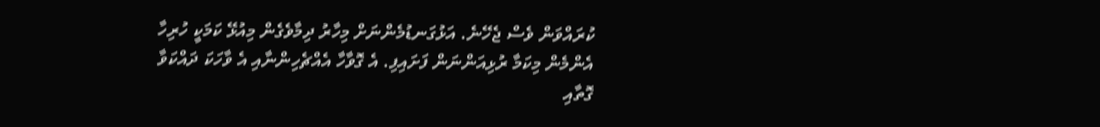ކުރައްވަން ވެސް ޖެހޭނެ. އަޅުގަނޑުމެންނަށް މިހާރު ދިމާވެގެން މިއުޅޭ ކަމަކީ ހުރިހާ އެންމެން މިކަމާ ރުޅިއަންނަން ފަށައިފި. އެ ގޮވާހާ އެއްޗެހިންނާއި އެ ވާހަކަ ދައްކަވާ ގޮތާއި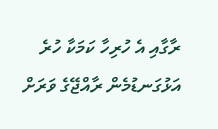ރާގާއި އެ ހުރިހާ ކަމަކާ ހުރެ އަޅުގަނޑުމެން ރާއްޖޭގެ ވަރަށް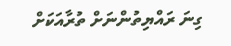ގިނަ ރައްޔިތުންނަށް ތުރާއަކަށް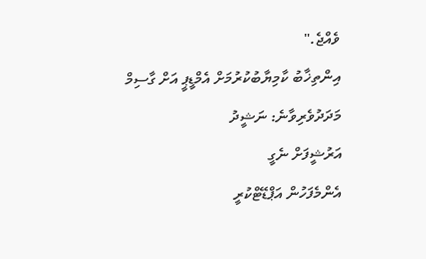ވެއްޖެ."
އިންތިޚާބު ކާމިޔާބުކުރުމަށް އެމްޑީޕީ އަށް ގާސިމް މަދަދުވެރިވާނެ: ނަޝީދު
އަރުޝީފަށް ނެގީ
އެންމެފަހުން އަޕްޑޭޓްކުރީ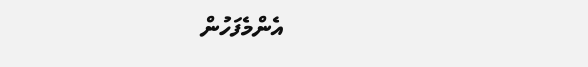އެންމެފަހުން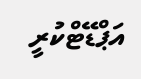އަޕްޑޭޓްކުރީ